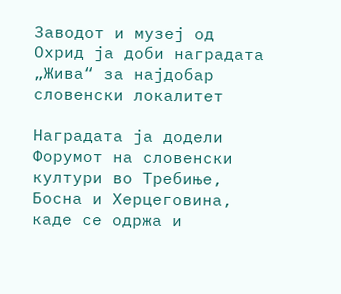Заводот и музеј од Охрид ја доби наградата „Жива“ за најдобар словенски локалитет

Наградата ја додели Форумот на словенски култури во Требиње, Босна и Херцеговина, каде се одржа и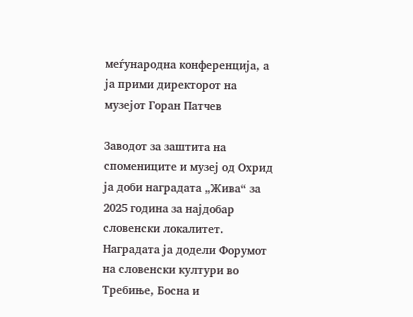меѓународна конференција, а ја прими директорот на музејот Горан Патчев

Заводот за заштита на спомениците и музеј од Охрид ја доби наградата „Жива“ за 2025 година за најдобар словенски локалитет. Наградата ја додели Форумот на словенски култури во Требиње, Босна и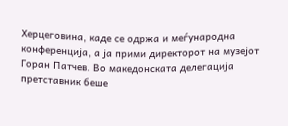Херцеговина, каде се одржа и меѓународна конференција, а ја прими директорот на музејот Горан Патчев. Во македонската делегација претставник беше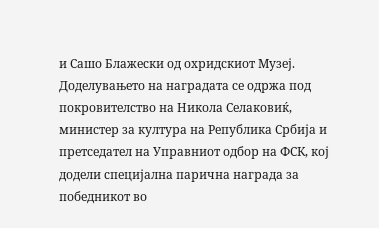и Сашо Блажески од охридскиот Музеј. Доделувањето на наградата се одржа под покровителство на Никола Селаковиќ, министер за култура на Република Србија и претседател на Управниот одбор на ФСК, кој додели специјална парична награда за победникот во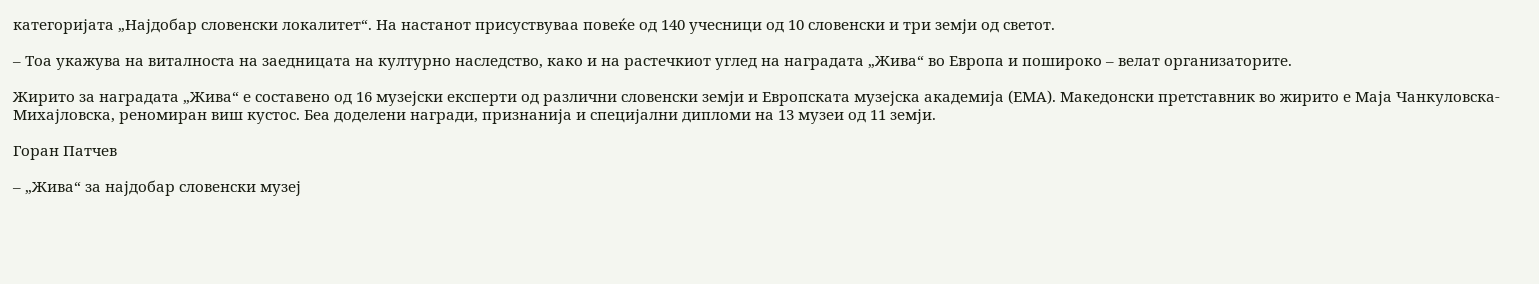категоријата „Најдобар словенски локалитет“. На настанот присуствуваа повеќе од 140 учесници од 10 словенски и три земји од светот.

– Тоа укажува на виталноста на заедницата на културно наследство, како и на растечкиот углед на наградата „Жива“ во Европа и пошироко – велат организаторите.

Жирито за наградата „Жива“ е составено од 16 музејски експерти од различни словенски земји и Европската музејска академија (ЕМА). Македонски претставник во жирито е Маја Чанкуловска-Михајловска, реномиран виш кустос. Беа доделени награди, признанија и специјални дипломи на 13 музеи од 11 земји.

Горан Патчев

– „Жива“ за најдобар словенски музеј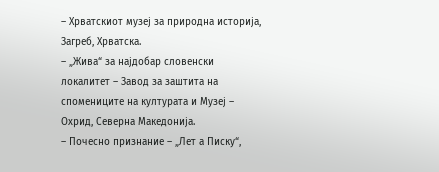– Хрватскиот музеј за природна историја, Загреб, Хрватска.
– „Жива“ за најдобар словенски локалитет – Завод за заштита на спомениците на културата и Музеј – Охрид, Северна Македонија.
– Почесно признание – „Лет а Писку“,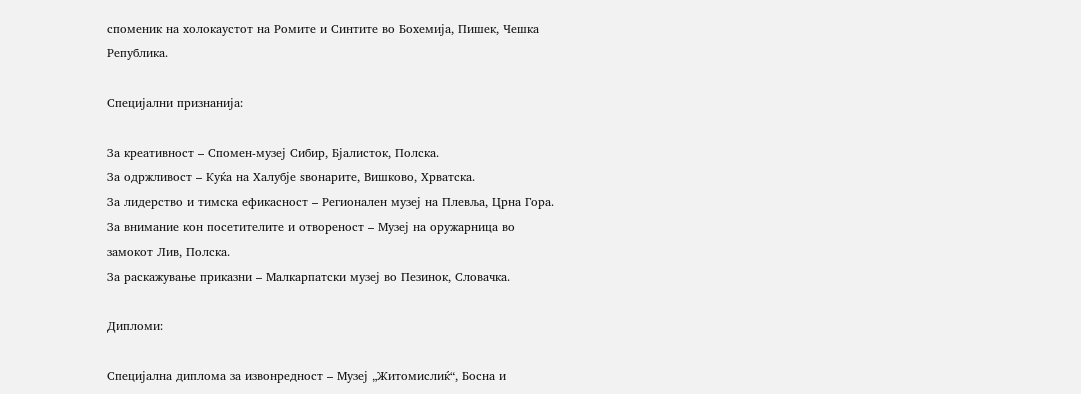споменик на холокаустот на Ромите и Синтите во Бохемија, Пишек, Чешка Република.

Специјални признанија:

За креативност – Спомен-музеј Сибир, Бјалисток, Полска.
За одржливост – Куќа на Халубје ѕвонарите, Вишково, Хрватска.
За лидерство и тимска ефикасност – Регионален музеј на Плевља, Црна Гора.
За внимание кон посетителите и отвореност – Музеј на оружарница во замокот Лив, Полска.
За раскажување приказни – Малкарпатски музеј во Пезинок, Словачка.

Дипломи:

Специјална диплома за извонредност – Музеј „Житомислиќ“, Босна и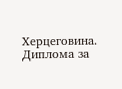Херцеговина.
Диплома за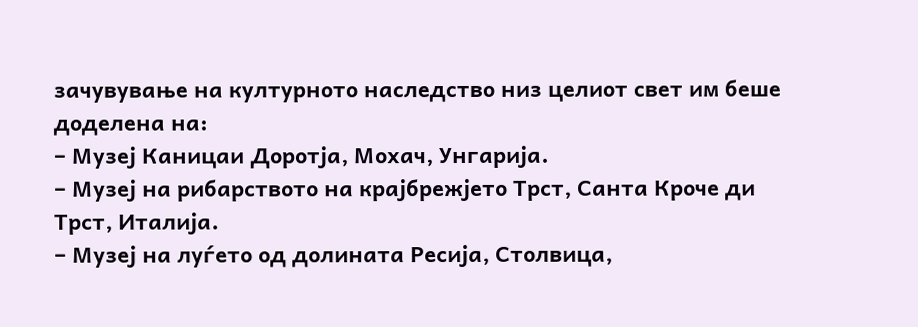зачувување на културното наследство низ целиот свет им беше доделена на:
– Музеј Каницаи Доротја, Мохач, Унгарија.
– Музеј на рибарството на крајбрежјето Трст, Санта Кроче ди Трст, Италија.
– Музеј на луѓето од долината Ресија, Столвица,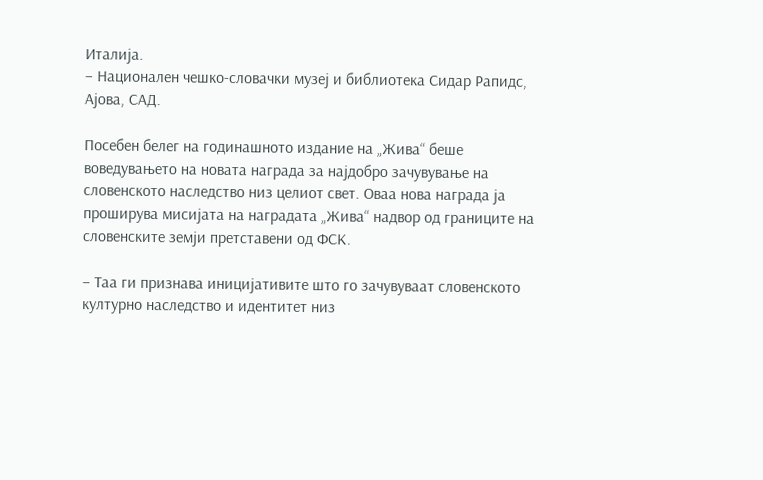Италија.
– Национален чешко-словачки музеј и библиотека Сидар Рапидс, Ајова, САД.

Посебен белег на годинашното издание на „Жива“ беше воведувањето на новата награда за најдобро зачувување на словенското наследство низ целиот свет. Оваа нова награда ја проширува мисијата на наградата „Жива“ надвор од границите на словенските земји претставени од ФСК.

– Таа ги признава иницијативите што го зачувуваат словенското културно наследство и идентитет низ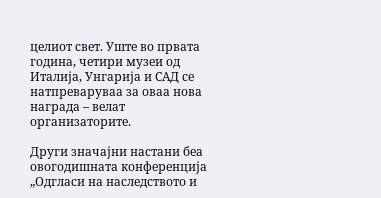целиот свет. Уште во првата година, четири музеи од Италија, Унгарија и САД се натпреваруваа за оваа нова награда – велат организаторите.

Други значајни настани беа овогодишната конференција „Одгласи на наследството и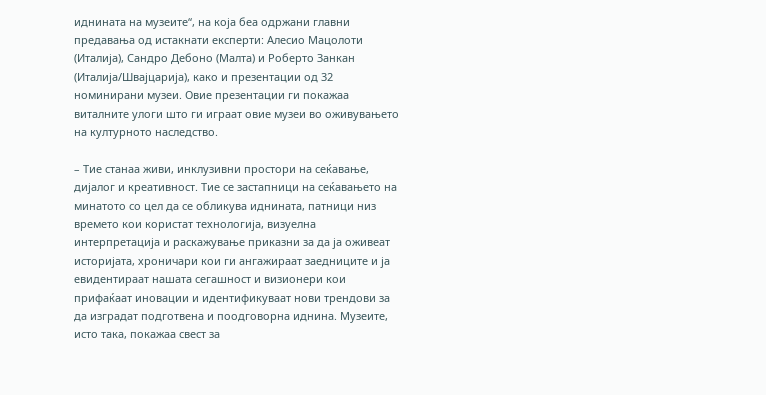иднината на музеите“, на која беа одржани главни предавања од истакнати експерти: Алесио Мацолоти (Италија), Сандро Дебоно (Малта) и Роберто Занкан (Италија/Швајцарија), како и презентации од 32 номинирани музеи. Овие презентации ги покажаа виталните улоги што ги играат овие музеи во оживувањето на културното наследство.

– Тие станаа живи, инклузивни простори на сеќавање, дијалог и креативност. Тие се застапници на сеќавањето на минатото со цел да се обликува иднината, патници низ времето кои користат технологија, визуелна интерпретација и раскажување приказни за да ја оживеат историјата, хроничари кои ги ангажираат заедниците и ја евидентираат нашата сегашност и визионери кои прифаќаат иновации и идентификуваат нови трендови за да изградат подготвена и поодговорна иднина. Музеите, исто така, покажаа свест за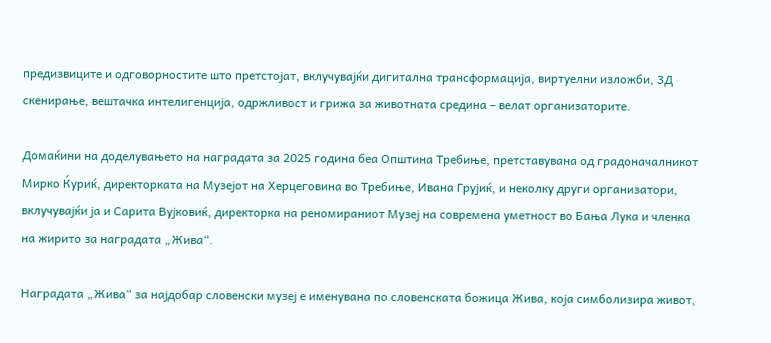предизвиците и одговорностите што претстојат, вклучувајќи дигитална трансформација, виртуелни изложби, 3Д скенирање, вештачка интелигенција, одржливост и грижа за животната средина – велат организаторите.

Домаќини на доделувањето на наградата за 2025 година беа Општина Требиње, претставувана од градоначалникот Мирко Ќуриќ, директорката на Музејот на Херцеговина во Требиње, Ивана Грујиќ, и неколку други организатори, вклучувајќи ја и Сарита Вујковиќ, директорка на реномираниот Музеј на современа уметност во Бања Лука и членка на жирито за наградата „Жива“.

Наградата „Жива“ за најдобар словенски музеј е именувана по словенската божица Жива, која симболизира живот,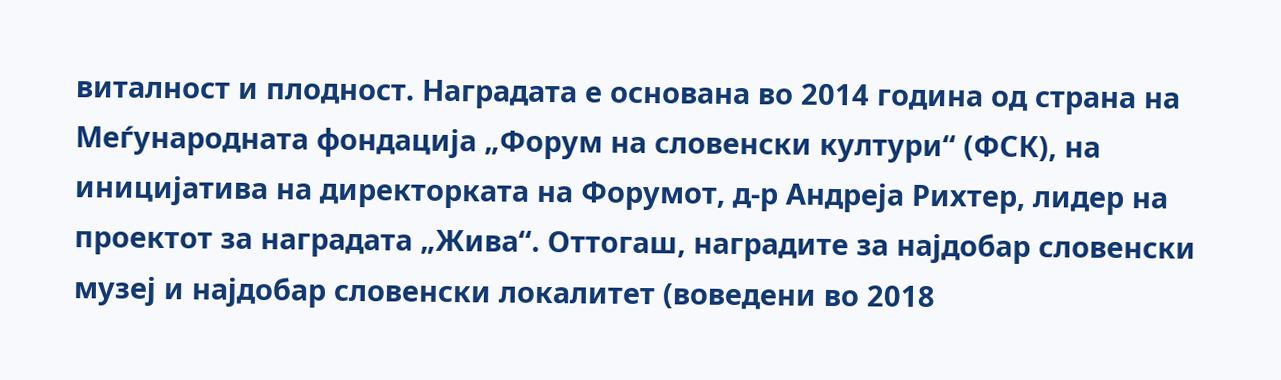виталност и плодност. Наградата е основана во 2014 година од страна на Меѓународната фондација „Форум на словенски култури“ (ФСК), на иницијатива на директорката на Форумот, д-р Андреја Рихтер, лидер на проектот за наградата „Жива“. Оттогаш, наградите за најдобар словенски музеј и најдобар словенски локалитет (воведени во 2018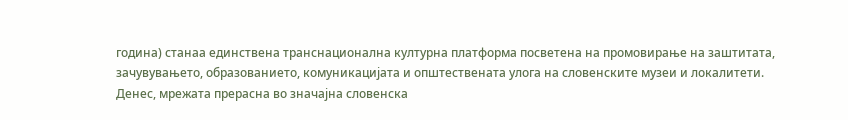година) станаа единствена транснационална културна платформа посветена на промовирање на заштитата, зачувувањето, образованието, комуникацијата и општествената улога на словенските музеи и локалитети. Денес, мрежата прерасна во значајна словенска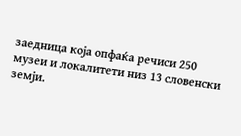заедница која опфаќа речиси 250 музеи и локалитети низ 13 словенски земји.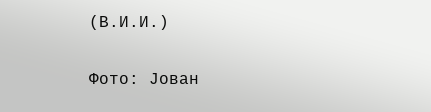(В.И.И.)

Фото: Јован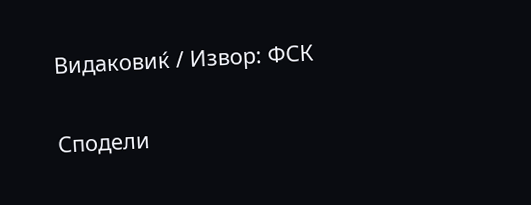Видаковиќ / Извор: ФСК

Сподели